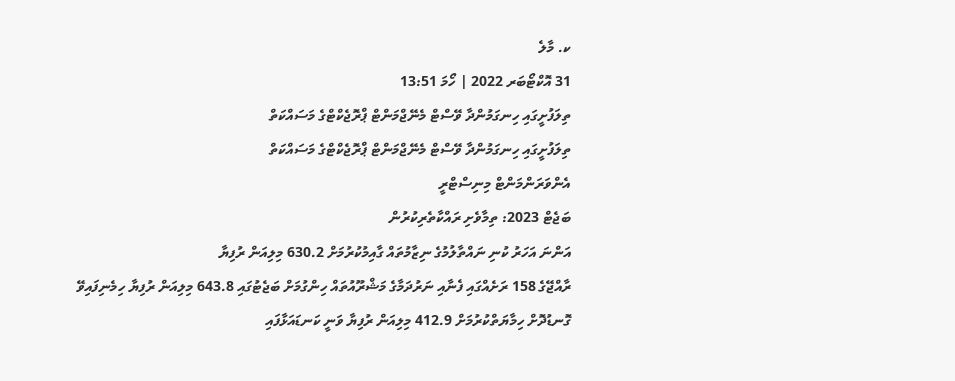ކ. މާލެ
31 އޮކްޓޯބަރ 2022 | ހޯމަ 13:51
ތިލަފުށީގައި ހިނގަމުންދާ ވޭސްޓް މެނޭޖްމަންޓް ޕްރޮޖެކްޓްގެ މަސައްކަތް
ތިލަފުށީގައި ހިނގަމުންދާ ވޭސްޓް މެނޭޖްމަންޓް ޕްރޮޖެކްޓްގެ މަސައްކަތް
އެންވަރަންމަންޓް މިނިސްޓްރީ
ބަޖެޓް 2023: ތިމާވެށި ރައްކާތެރިކުރުން
އަންނަ އަހަރު ކުނި ނައްތާލުމުގެ ނިޒާމުތައް ގާއިމުކުރުމަށް 630.2 މިލިއަން ރުފިޔާ
ރާއްޖޭގެ 158 ރަށެއްގައި ފެނާއި ނަރުދަމާގެ މަޝްރޫއުތައް ހިންގުމަށް ބަޖެޓުގައި 643.8 މިލިއަން ރުފިޔާ ހިމެނިފައިވޭ
ގޮނޑުދޮށް ހިމާޔަތްކުރުމަށް 412.9 މިލިއަން ރުފިޔާ ވަނީ ކަނޑައަޅާފައި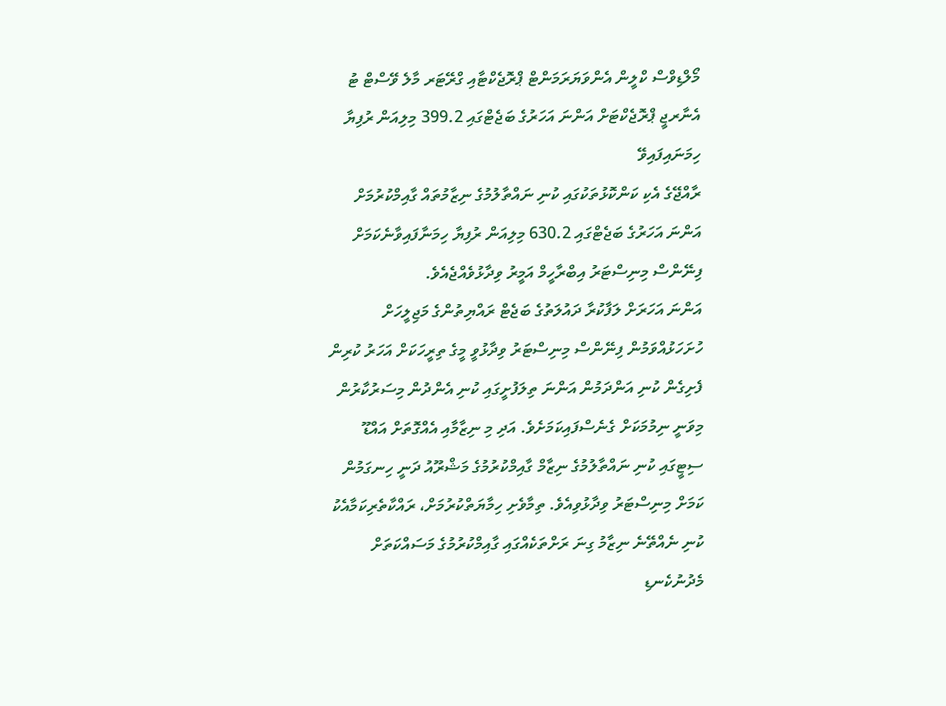މޯލްޑިވްސް ކްލީން އެންވަޔަރަމަންޓް ޕްރޮޖެކްޓާއި ގްރޭޓަރ މާލެ ވޭސްޓް ޓު އެނާރޖީ ޕްރޮޖެކްޓަށް އަންނަ އަހަރުގެ ބަޖެޓްގައި 399.2 މިލިއަން ރުފިޔާ ހިމަނައިފައިވޭ
ރާއްޖޭގެ އެކި ކަންކޮޅުތަކުގައި ކުނި ނައްތާލުމުގެ ނިޒާމުތައް ގާއިމްކުރުމަށް އަންނަ އަހަރުގެ ބަޖެޓްގައި 630.2 މިލިއަން ރުފިޔާ ހިމަނާފައިވާނެކަމަށް ފިނޭންސް މިނިސްޓަރު އިބްރާހީމް އަމީރު ވިދާޅުވެއްޖެއެވެ.
އަންނަ އަހަރަށް ލަފާކުރާ ދައުލަތުގެ ބަޖެޓް ރައްޔިތުންގެ މަޖިލީހަށް ހުށަހަޅުއްވަމުން ފިނޭންސް މިނިސްޓަރު ވިދާޅުވީ މީގެ ތިރީހަކަށް އަހަރު ކުރިން ފެށިގެން ކުނި އަންދަމުން އަންނަ ތިލަފުށީގައި ކުނި އެންދުން މިސަރުކާރުން މިވަނީ ނިމުމަކަށް ގެނެސްފައިކަމަށެވެ. އަދި މި ނިޒާމާއި އެއްގޮތަށް އައްޑޫ ސިޓީގައި ކުނި ނައްތާލުމުގެ ނިޒާމް ގާއިމްކުރުމުގެ މަޝްރޫއު ދަނީ ހިނގަމުން ކަމަށް މިނިސްޓަރު ވިދާޅުވިއެވެ. ތިމާވެށި ހިމާޔަތްކުރުމަށް، ރައްކާތެރިކަމާއެކު ކުނި ނެއްތޭނެ ނިޒާމު ގިނަ ރަށްތަކެއްގައި ގާއިމްކުރުމުގެ މަސައްކަތަށް މެދުނުކެނޑި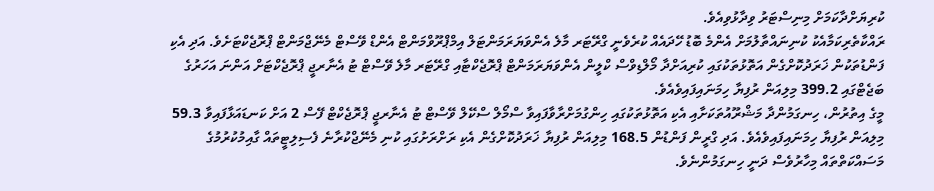ކުރިޔަށްދާކަމަށް މިނިސްޓަރު ވިދާޅުވިއެވެ.
ރައްކާތެރިކަމާއެކު ކުނިނައްތާލުމަށް އެންމެ ބޮޑު ހޭދައެއް ކުރެވެނީ ގްރޭޓަރ މާލެ އެންވަޔަރަމަންޓަލް އިމްޕްރޫވްމަންޓް އެންޑް ވޭސްޓް މެނޭޖްމަންޓް ޕްރޮޖެކްޓަށެވެ. އަދި އެކި ފަންޑުތަކުން ޚަރަދުކޮށްގެން އަތޮޅުތަކުގައި ކުރިއަށްދާ މޯލްޑިވްސް ކްލީން އެންވަޔަރަމަންޓް ޕްރޮޖެކްޓާއި ގްރޭޓަރ މާލެ ވޭސްޓް ޓު އެނާރޖީ ޕްރޮޖެކްޓަށް އަންނަ އަހަރުގެ ބަޖެޓްގައި 399.2 މިލިއަން ރުފިޔާ ހިމަނައިފައިވެއެވެ.
މީގެ އިތުރުން، ހިނގަމުންދާ މަޝްރޫއުތަކަށާއި އެކި އަތޮޅުތަކުގައި ހިންގުމަށްރާވާފައިވާ ސްމޯލް ސްކޭލް ވޭސްޓް ޓު އެނާރޖީ ޕްރޮޖެކްޓް ފޭސް 2 އަށް ކަނޑައަޅާފައިވާ 59.3 މިލިއަން ރުފިޔާ ހިމަނައިފައިވެއެވެ. އަދި ގްރީން ފަންޑުން 168.5 މިލިއަން ރުފިޔާ ޚަރަދުކޮށްގެން އެކި ރަށްރަށުގައި ކުނި މެނޭޖްކުރާނެ ފެސިލިޓީތައް ގާއިމުކުރުމުގެ މަސައްކަތްތައް މިހާރުވެސް ދަނީ ހިނގަމުންނެވެ.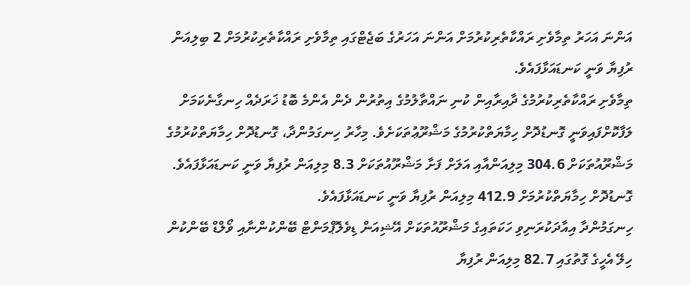އަންނަ އަހަރު ތިމާވެށި ރައްކާތެރިކުރުމަށް އަންނަ އަހަރުގެ ބަޖެޓްގައި ތިމާވެށި ރައްކާތެރިކުރުމަށް 2 ބިލިއަން ރުފިޔާ ވަނީ ކަނޑައަޅާފައެވެ.
ތިމާވެށި ރައްކާތެރިކުރުމުގެ ދާއިރާއިން ކުނި ނައްތާލުމުގެ އިތުރުން ދެން އެންމެ ބޮޑު ޚަރަދެއް ހިނގާނެކަމަށް ލަފާކޮށްފައިވަނީ ގޮނޑުދޮށް ހިމާޔަތްކުރުމުގެ މަޝްރޫޢުތަކަށެވެ. މިހާރު ހިނގަމުންދާ، ގޮނޑުދޮށް ހިމާޔަތްކުރުމުގެ މަޝްރޫއުތަކަށް 304.6 މިލިއަންއާއި އަލަށް ފަށާ މަޝްރޫއުތަކަށް 8.3 މިލިއަން ރުފިޔާ ވަނީ ކަނޑައަޅާފައެވެ. ގޮނޑުދޮށް ހިމާޔަތްކުރުމަށް 412.9 މިލިއަން ރުފިޔާ ވަނީ ކަނޑައަޅާފައެވެ.
ހިނގަމުންދާ އިއާދަކުރަނިވި ހަކަތައިގެ މަޝްރޫއުތަކަށް އޭޝިއަން ޑިވެލޮޕްމަންޓް ބޭންކުންނާއި ވޯލްޑް ބޭންކުން ހިލޭ އެހީގެ ގޮތުގައި 82.7 މިލިއަން ރުފިޔާ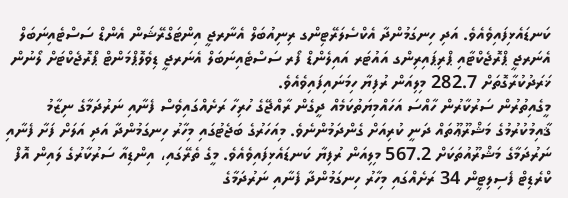ކަނޑައެޅިފައިވެއެވެ. އަދި ހިނގަމުންދާ އެކްސެލަރޭޓިންގ ރިނިއުބަލް އެނާރޖީ އިންޓަގްރޭޝަން އެންޑް ސަސްޓެއިނަބަލް އެނަރޖީ ޕްރޮޖެކްޓާއި ޕްރިޕައިރިންގ އައުޓަރ އައިލެންޑް ފޯރ ސަސްޓެއިނަބަލް އެނަރޖީ ޑިވެލޮޕްމަންޓް ޕްރޮޖެކްޓަށް ލޯނުން ޚަރަދުކުރާގޮތަށް 282.7 މިލިއަން ރުފިޔާ ހިމަނައިފައިވެއެވެ.
މީގެއިތުރުން ސަރުކާރުން ހާއްސަ އަހައްމިޔަތުކަމެއް ދީގެން ރާއްޖޭގެ ހުރިހާ ރަށެއްގައިވެސް ފެނާއި ނަރުދަމާގެ ނިޒާމު ޤާއިމުކުރުމުގެ މަޝްރޫޢޫތައް ދަނީ ކުރިއަށް ގެންދަމުންނެވެ. މިއަހަރުގެ ބަޖެޓުގައި މިހާރު ހިނގަމުންދާ އަދި އަލަށް ފަށާ ފެނާއި ނަރުދަމާގެ މަޝްރޫއުތަކަށް 567.2 މިލިއަން ރުފިޔާ ކަނޑައެޅިފައިވެއެވެ. މީގެ ތެރޭގައި، އިންޑިއާ ސަރުކާރުގެ ލައިން އޮފް ކްރެޑިޓް ފެސިލިޓީން 34 ރަށެއްގައި މިހާރު ހިނގަމުންދާ ފެނާއި ނަރުދަމާގެ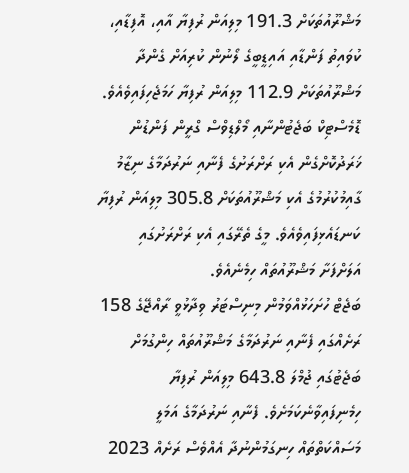މަޝްރޫއުތަކަށް 191.3 މިލިއަން ރުފިޔާ އާއި، އޮފިޑާއި، ކުވައިތު ފަންޑާއި އައިޑީބީގެ ލޯނުން ކުރިއަށް ގެންދާ މަޝްރޫއުތަކަށް 112.9 މިލިއަން ރުފިޔާ ހަމަޖެހިފައިވެއެވެ.
ޑޮމެސްޓިކް ބަޖެޓުންނާއި މޯލްޑިވްސް ގްރީން ފަންޑުން ޚަރަދުކޮށްގެން އެކި ރަށްރަށުގެ ފެނާއި ނަރުދަމާގެ ނިޒާމު ގާއިމުކުރުމުގެ އެކި މަޝްރޫއުތަކަށް 305.8 މިލިއަން ރުފިޔާ ކަނޑައެޅިފައިވެއެވެ. މީގެ ތެރޭގައި އެކި ރަށްރަށުގައި އަލަށްފަށާ މަޝްރޫއުތައް ހިމެނެއެވެ.
ބަޖެޓް ހުށަހަޅުއްވަމުން މިނިސްޓަރު ވިދާޅުވީ ރާއްޖޭގެ 158 ރަށެއްގައި ފެނާއި ނަރުދަމާގެ މަޝްރޫއުތައް ހިންގުމަށް ބަޖެޓުގައި ޖުމްލަ 643.8 މިލިއަން ރުފިޔާ ހިމެނިފައިވާނެކަމަށެވެ. ފެނާއި ނަރުދަމާގެ އަމަލީ މަސައްކަތްތައް ހިނގަމުންނުދާ އެއްވެސް ރަށެއް 2023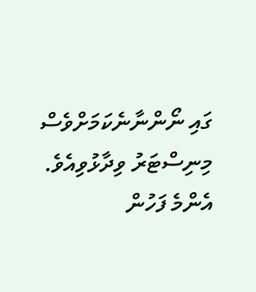ގައި ނޯންނާނެކަމަށްވެސް މިނިސްޓަރު ވިދާޅުވިއެވެ.
އެންމެ ފަހުން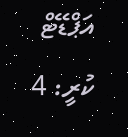އަޕްޑޭޓް ކުރީ: 4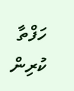ހަފްތާ ކުރިން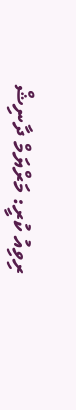ރިވިއު ކުރީ: މަރްޔަމް ދާނިޝް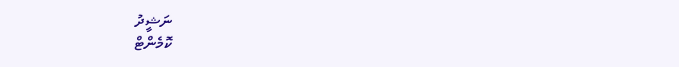ނަޝީދު
ކޮމެންޓް